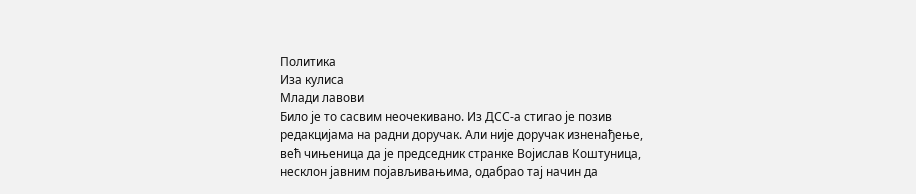Политика
Иза кулиса
Млади лавови
Било је то сасвим неочекивано. Из ДСС-а стигао је позив редакцијама на радни доручак. Али није доручак изненађење, већ чињеница да је председник странке Војислав Коштуница, несклон јавним појављивањима, одабрао тај начин да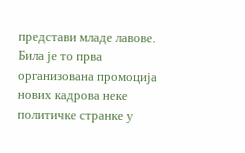представи младе лавове. Била је то прва организована промоција нових кадрова неке политичке странке у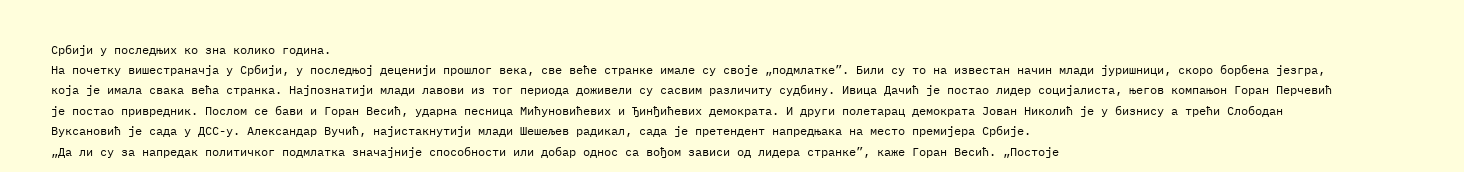Србији у последњих ко зна колико година.
На почетку вишестраначја у Србији, у последњој деценији прошлог века, све веће странке имале су своје „подмлатке”. Били су то на известан начин млади јуришници, скоро борбена језгра, која је имала свака већа странка. Најпознатији млади лавови из тог периода доживели су сасвим различиту судбину. Ивица Дачић је постао лидер социјалиста, његов компањон Горан Перчевић је постао привредник. Послом се бави и Горан Весић, ударна песница Мићуновићевих и Ђинђићевих демократа. И други полетарац демократа Јован Николић је у бизнису а трећи Слободан Вуксановић је сада у ДСС-у. Александар Вучић, најистакнутији млади Шешељев радикал, сада је претендент напредњака на место премијера Србије.
„Да ли су за напредак политичког подмлатка значајније способности или добар однос са вођом зависи од лидера странке”, каже Горан Весић. „Постоје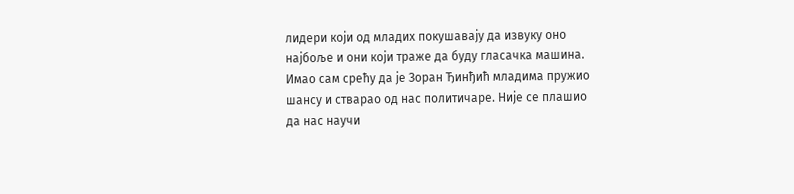лидери који од младих покушавају да извуку оно најбоље и они који траже да буду гласачка машина. Имао сам срећу да је Зоран Ђинђић младима пружио шансу и стварао од нас политичаре. Није се плашио да нас научи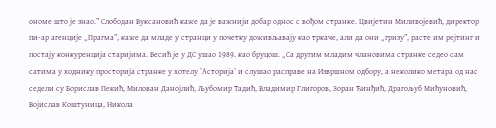ономе што је знао.” Слободан Вуксановић каже да је важнији добар однос с вођом странке. Цвијетин Миливојевић, директор пи-ар агенције „Прагма”, каже да младе у странци у почетку доживљавају као тркаче, али да они „гризу”, расте им рејтинг и постају конкуренција старијима. Весић је у ДС ушао 1989. као бруцош. „Са другим младим члановима странке седео сам сатима у ходнику просторија странке у хотелу ’Асторија’ и слушао расправе на Извршном одбору, а неколико метара од нас седели су Борислав Пекић, Милован Данојлић, Љубомир Тадић, Владимир Глигоров, Зоран Ђинђић, Драгољуб Мићуновић, Војислав Коштуница, Никола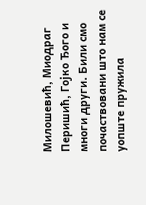Милошевић, Миодраг Перишић, Гојко Ђого и многи други. Били смо почаствовани што нам се уопште пружила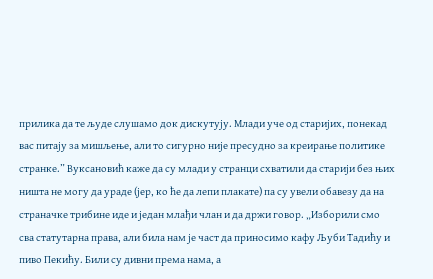прилика да те људе слушамо док дискутују. Млади уче од старијих, понекад вас питају за мишљење, али то сигурно није пресудно за креирање политике странке.” Вуксановић каже да су млади у странци схватили да старији без њих ништа не могу да ураде (јер, ко ће да лепи плакате) па су увели обавезу да на страначке трибине иде и један млађи члан и да држи говор. „Изборили смо сва статутарна права, али била нам је част да приносимо кафу Љуби Тадићу и пиво Пекићу. Били су дивни према нама, а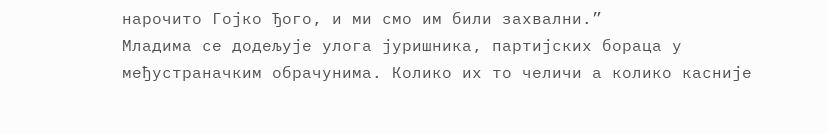нарочито Гојко Ђого, и ми смо им били захвални.”
Младима се додељује улога јуришника, партијских бораца у међустраначким обрачунима. Колико их то челичи а колико касније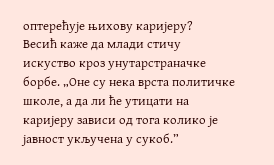оптерећује њихову каријеру?
Весић каже да млади стичу искуство кроз унутарстраначке борбе. „Оне су нека врста политичке школе, а да ли ће утицати на каријеру зависи од тога колико је јавност укључена у сукоб.”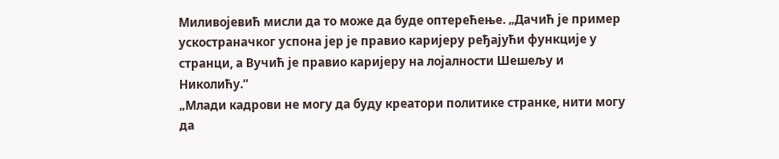Миливојевић мисли да то може да буде оптерећење. „Дачић је пример ускостраначког успона јер је правио каријеру ређајући функције у странци, а Вучић је правио каријеру на лојалности Шешељу и Николићу.”
„Млади кадрови не могу да буду креатори политике странке, нити могу да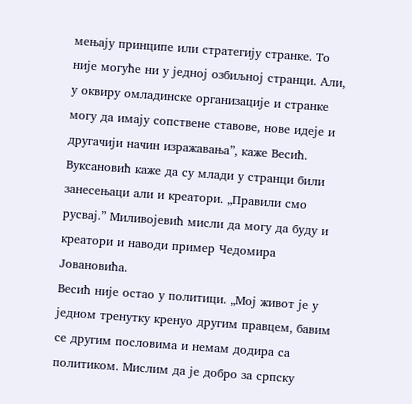мењају принципе или стратегију странке. То није могуће ни у једној озбиљној странци. Али, у оквиру омладинске организације и странке могу да имају сопствене ставове, нове идеје и другачији начин изражавања”, каже Весић. Вуксановић каже да су млади у странци били занесењаци али и креатори. „Правили смо русвај.” Миливојевић мисли да могу да буду и креатори и наводи пример Чедомира Јовановића.
Весић није остао у политици. „Мој живот је у једном тренутку кренуо другим правцем, бавим се другим пословима и немам додира са политиком. Мислим да је добро за српску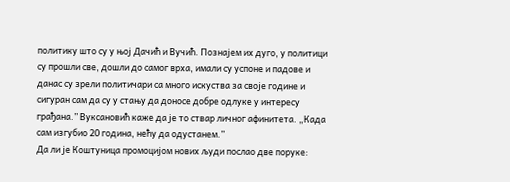политику што су у њој Дачић и Вучић. Познајем их дуго, у политици су прошли све, дошли до самог врха, имали су успоне и падове и данас су зрели политичари са много искуства за своје године и сигуран сам да су у стању да доносе добре одлуке у интересу грађана.” Вуксановић каже да је то ствар личног афинитета. „Када сам изгубио 20 година, нећу да одустанем.”
Да ли је Коштуница промоцијом нових људи послао две поруке: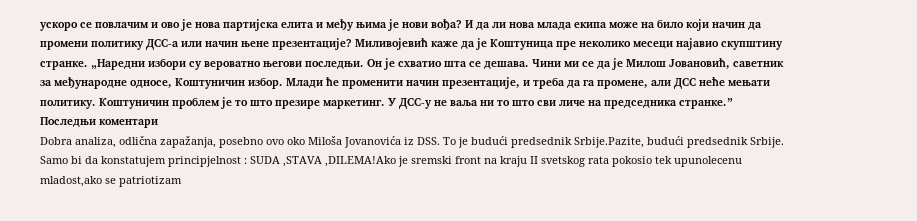ускоро се повлачим и ово је нова партијска елита и међу њима је нови вођа? И да ли нова млада екипа може на било који начин да промени политику ДСС-а или начин њене презентације? Миливојевић каже да је Коштуница пре неколико месеци најавио скупштину странке. „Наредни избори су вероватно његови последњи. Он је схватио шта се дешава. Чини ми се да је Милош Јовановић, саветник за међународне односе, Коштуничин избор. Млади ће променити начин презентације, и треба да га промене, али ДСС неће мењати политику. Коштуничин проблем је то што презире маркетинг. У ДСС-у не ваља ни то што сви личе на председника странке.”
Последњи коментари
Dobra analiza, odlična zapažanja, posebno ovo oko Miloša Jovanovića iz DSS. To je budući predsednik Srbije.Pazite, budući predsednik Srbije.
Samo bi da konstatujem principjelnost : SUDA ,STAVA ,DILEMA!Ako je sremski front na kraju II svetskog rata pokosio tek upunolecenu mladost,ako se patriotizam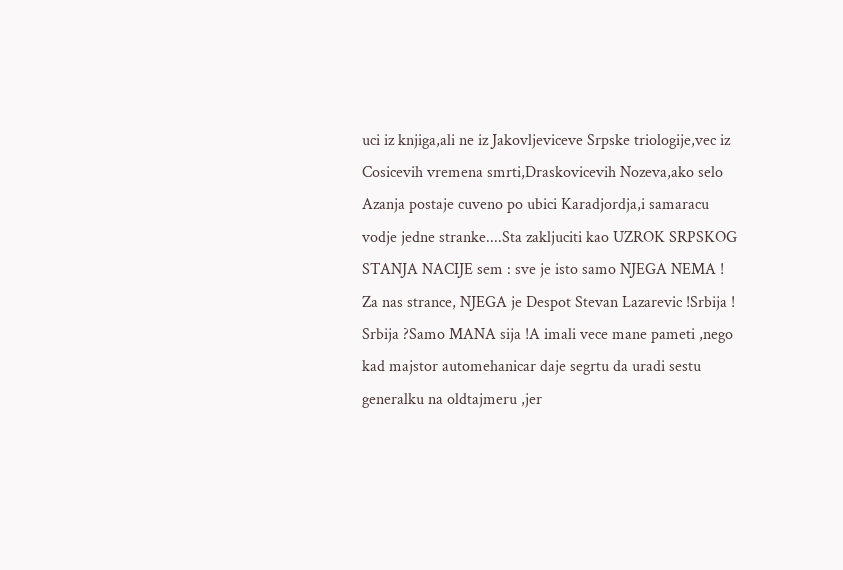uci iz knjiga,ali ne iz Jakovljeviceve Srpske triologije,vec iz Cosicevih vremena smrti,Draskovicevih Nozeva,ako selo
Azanja postaje cuveno po ubici Karadjordja,i samaracu vodje jedne stranke....Sta zakljuciti kao UZROK SRPSKOG STANJA NACIJE sem : sve je isto samo NJEGA NEMA ! Za nas strance, NJEGA je Despot Stevan Lazarevic !Srbija ! Srbija ?Samo MANA sija !A imali vece mane pameti ,nego kad majstor automehanicar daje segrtu da uradi sestu generalku na oldtajmeru ,jer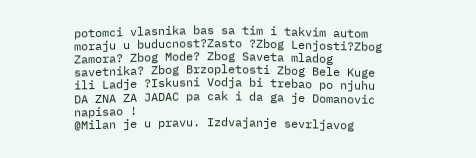potomci vlasnika bas sa tim i takvim autom moraju u buducnost?Zasto ?Zbog Lenjosti?Zbog Zamora? Zbog Mode? Zbog Saveta mladog savetnika? Zbog Brzopletosti Zbog Bele Kuge ili Ladje ?Iskusni Vodja bi trebao po njuhu DA ZNA ZA JADAC pa cak i da ga je Domanovic napisao !
@Milan je u pravu. Izdvajanje sevrljavog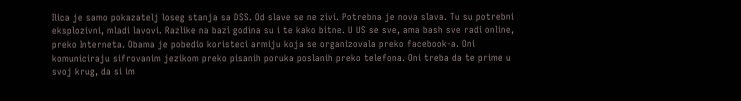Ilica je samo pokazatelj loseg stanja sa DSS. Od slave se ne zivi. Potrebna je nova slava. Tu su potrebni eksplozivni, mladi lavovi. Razlike na bazi godina su i te kako bitne. U US se sve, ama bash sve radi online, preko Interneta. Obama je pobedio koristeci armiju koja se organizovala preko facebook-a. Oni komuniciraju sifrovanim jezikom preko pisanih poruka poslanih preko telefona. Oni treba da te prime u svoj krug, da si im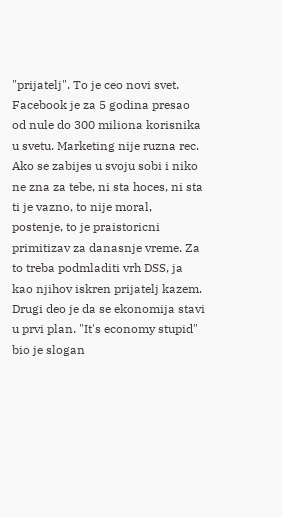"prijatelj". To je ceo novi svet. Facebook je za 5 godina presao od nule do 300 miliona korisnika u svetu. Marketing nije ruzna rec. Ako se zabijes u svoju sobi i niko ne zna za tebe, ni sta hoces, ni sta ti je vazno, to nije moral, postenje, to je praistoricni primitizav za danasnje vreme. Za to treba podmladiti vrh DSS, ja kao njihov iskren prijatelj kazem. Drugi deo je da se ekonomija stavi u prvi plan. "It's economy stupid" bio je slogan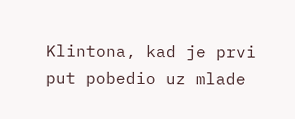Klintona, kad je prvi put pobedio uz mlade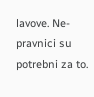lavove. Ne-pravnici su potrebni za to.